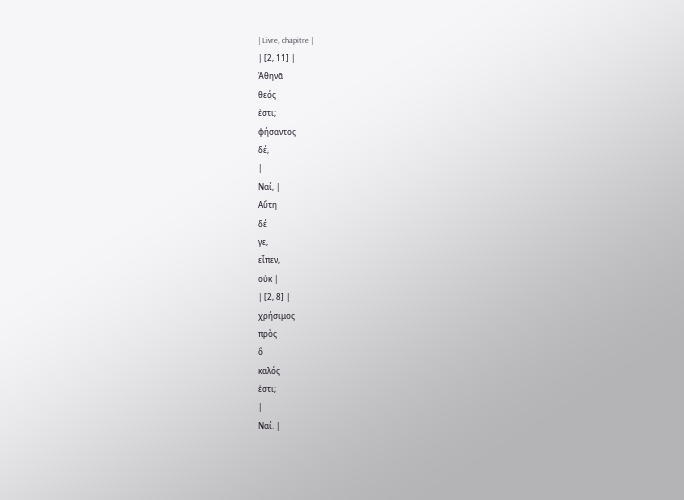| Livre, chapitre |
| [2, 11] |
Ἀθηνᾶ
θεός
ἐστι;
φήσαντος
δέ,
|
Ναί, |
Αὕτη
δέ
γε,
εἶπεν,
οὐκ |
| [2, 8] |
χρήσιμος
πρὸς
ὃ
καλός
ἐστι;
|
Ναί. |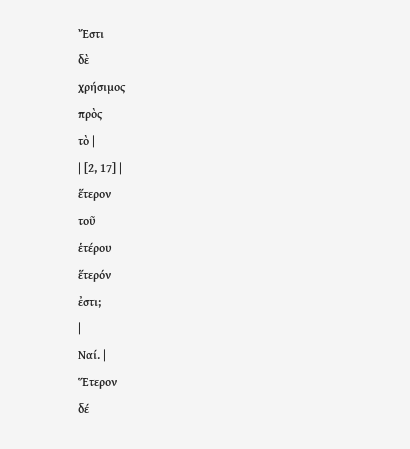Ἔστι
δὲ
χρήσιμος
πρὸς
τὸ |
| [2, 17] |
ἕτερον
τοῦ
ἑτέρου
ἕτερόν
ἐστι;
|
Ναί. |
Ἕτερον
δέ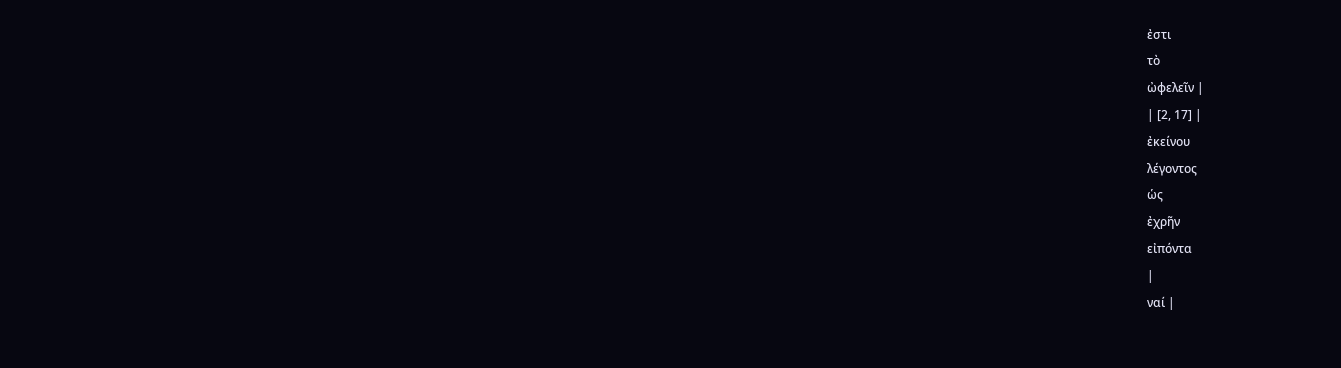ἐστι
τὸ
ὠφελεῖν |
| [2, 17] |
ἐκείνου
λέγοντος
ὡς
ἐχρῆν
εἰπόντα
|
ναί |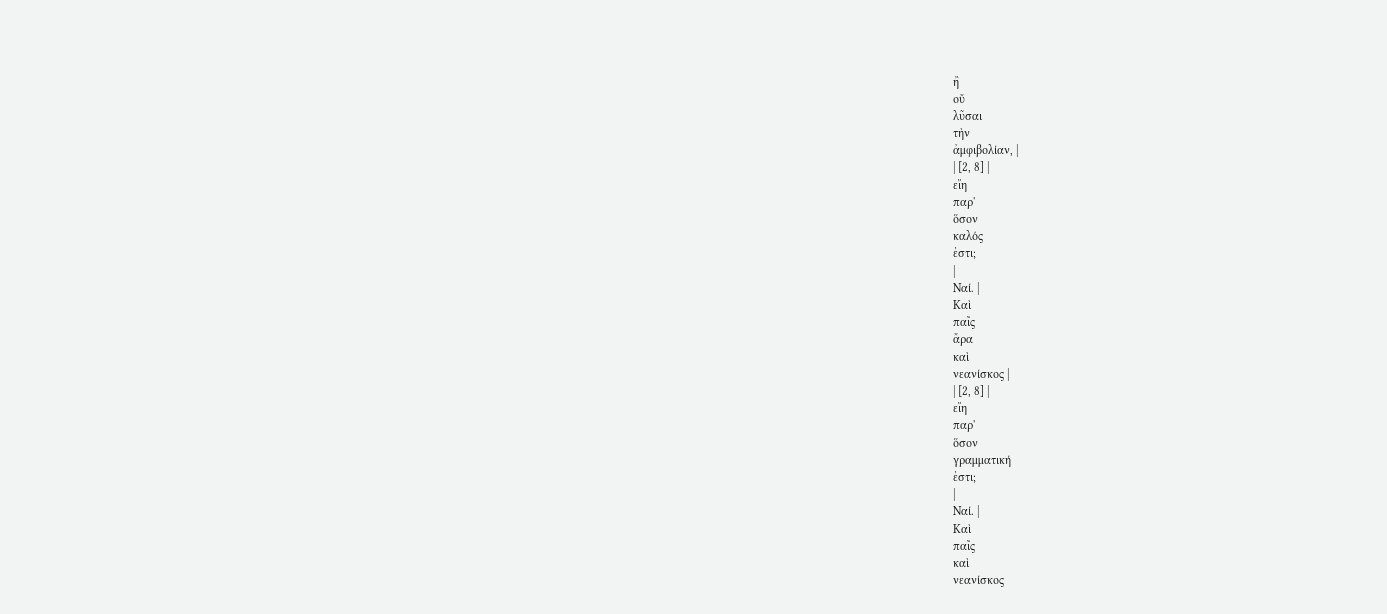ἢ
οὔ
λῦσαι
τὴν
ἀμφιβολίαν, |
| [2, 8] |
εἴη
παρ'
ὅσον
καλός
ἐστι;
|
Ναί. |
Καὶ
παῖς
ἄρα
καὶ
νεανίσκος |
| [2, 8] |
εἴη
παρ'
ὅσον
γραμματική
ἐστι;
|
Ναί. |
Καὶ
παῖς
καὶ
νεανίσκος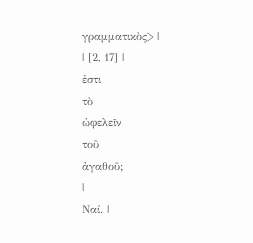γραμματικὸς> |
| [2, 17] |
ἐστι
τὸ
ὠφελεῖν
τοῦ
ἀγαθοῦ;
|
Ναί. |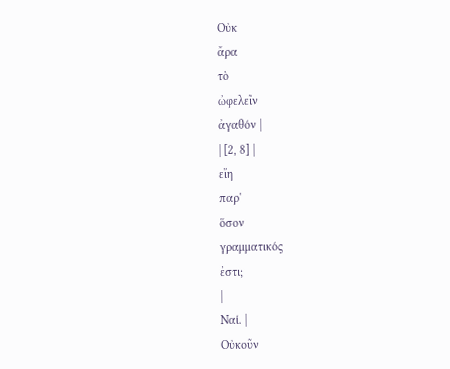Οὐκ
ἄρα
τὸ
ὠφελεῖν
ἀγαθόν |
| [2, 8] |
εἴη
παρ'
ὅσον
γραμματικός
ἐστι;
|
Ναί. |
Οὐκοῦν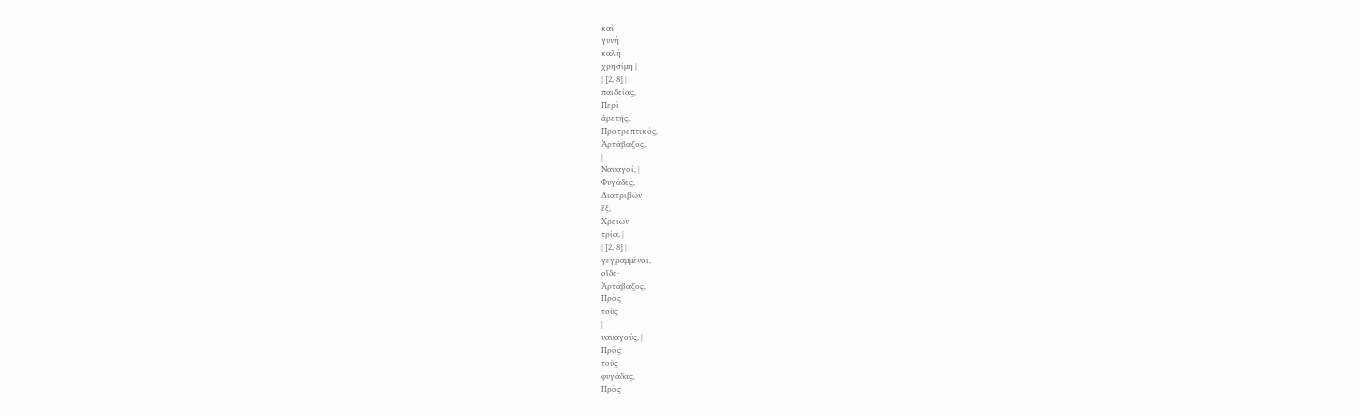καὶ
γυνὴ
καλὴ
χρησίμη |
| [2, 8] |
παιδείας,
Περὶ
ἀρετῆς,
Προτρεπτικός,
Ἀρτάβαζος,
|
Ναυαγοί, |
Φυγάδες,
Διατριβῶν
ἕξ,
Χρειῶν
τρία, |
| [2, 8] |
γεγραμμένοι,
οἵδε·
Ἀρτάβαζος,
Πρὸς
τοὺς
|
ναυαγούς, |
Πρὸς
τοὺς
φυγάδας,
Πρὸς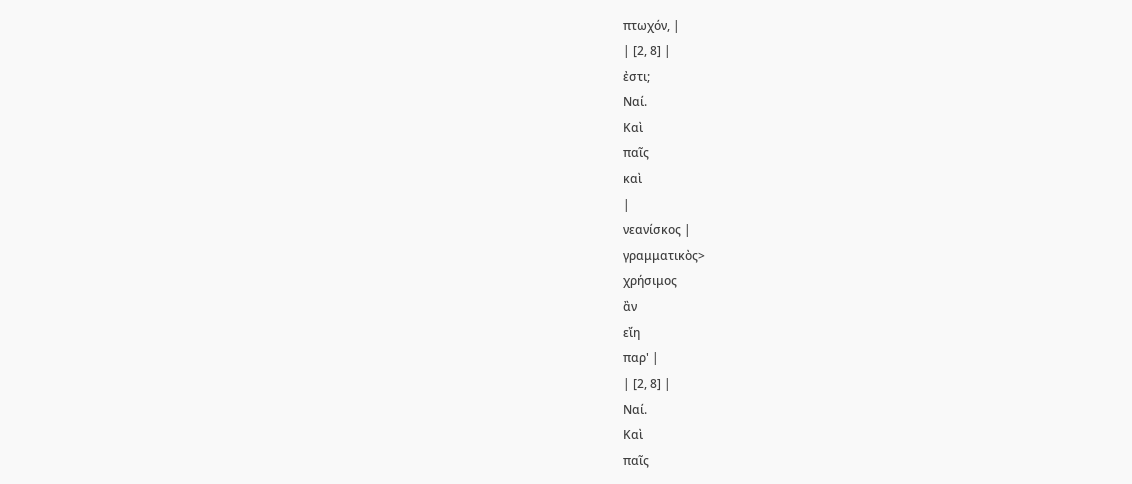πτωχόν, |
| [2, 8] |
ἐστι;
Ναί.
Καὶ
παῖς
καὶ
|
νεανίσκος |
γραμματικὸς>
χρήσιμος
ἂν
εἴη
παρ' |
| [2, 8] |
Ναί.
Καὶ
παῖς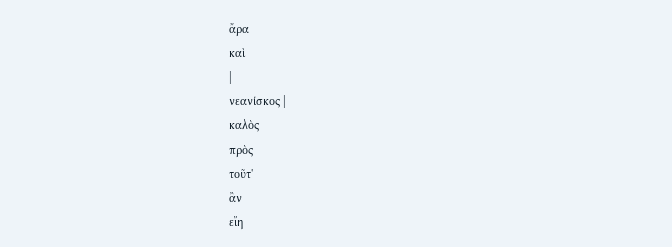ἄρα
καὶ
|
νεανίσκος |
καλὸς
πρὸς
τοῦτ'
ἂν
εἴη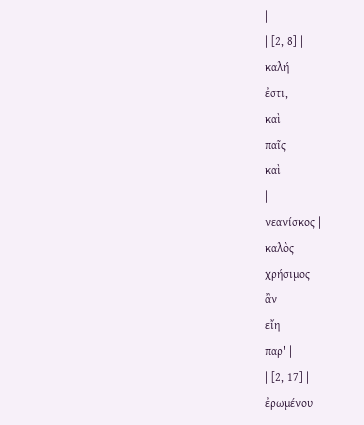|
| [2, 8] |
καλή
ἐστι,
καὶ
παῖς
καὶ
|
νεανίσκος |
καλὸς
χρήσιμος
ἂν
εἴη
παρ' |
| [2, 17] |
ἐρωμένου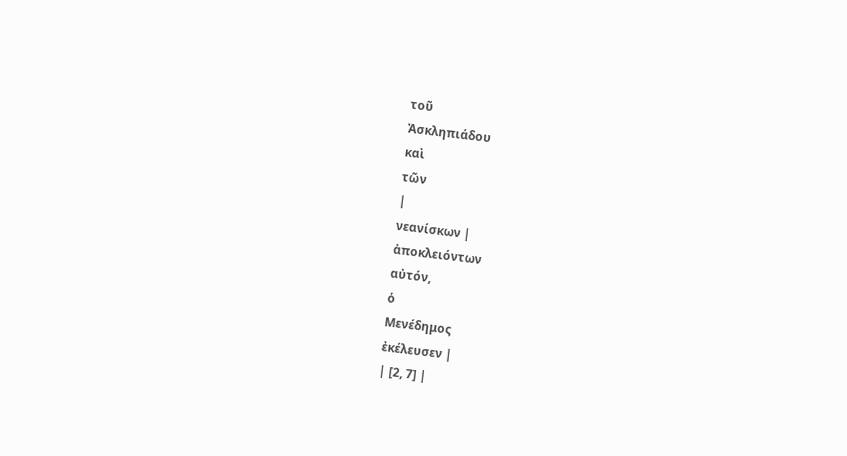τοῦ
Ἀσκληπιάδου
καὶ
τῶν
|
νεανίσκων |
ἀποκλειόντων
αὐτόν,
ὁ
Μενέδημος
ἐκέλευσεν |
| [2, 7] |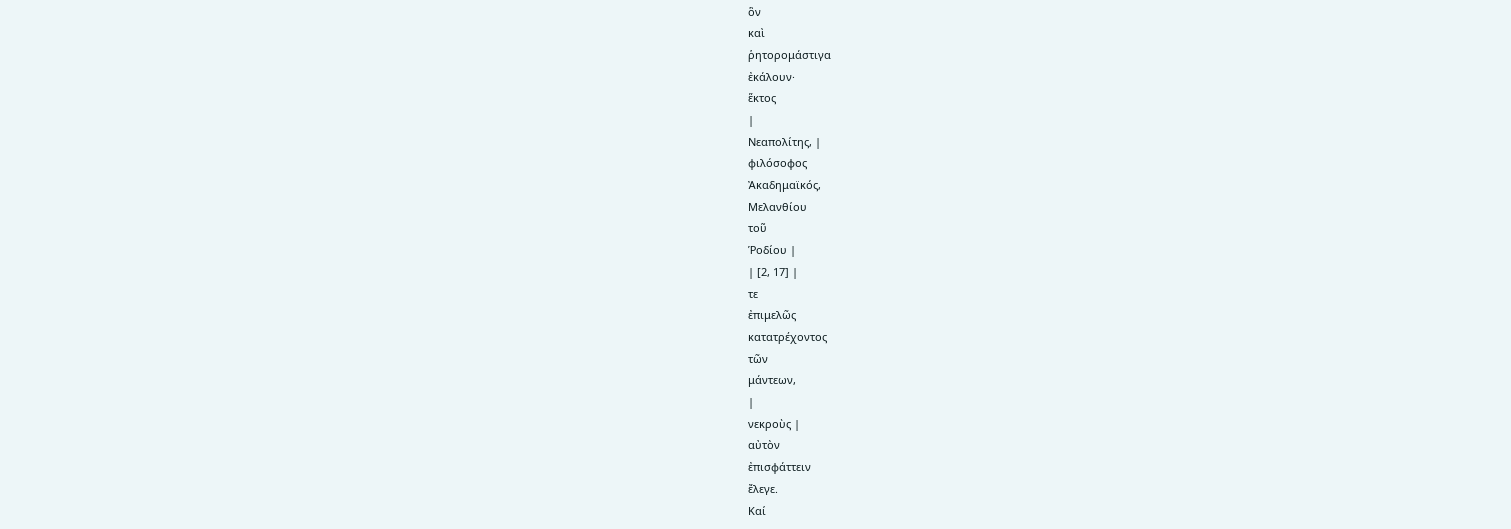ὃν
καὶ
ῥητορομάστιγα
ἐκάλουν·
ἕκτος
|
Νεαπολίτης, |
φιλόσοφος
Ἀκαδημαϊκός,
Μελανθίου
τοῦ
Ῥοδίου |
| [2, 17] |
τε
ἐπιμελῶς
κατατρέχοντος
τῶν
μάντεων,
|
νεκροὺς |
αὐτὸν
ἐπισφάττειν
ἔλεγε.
Καί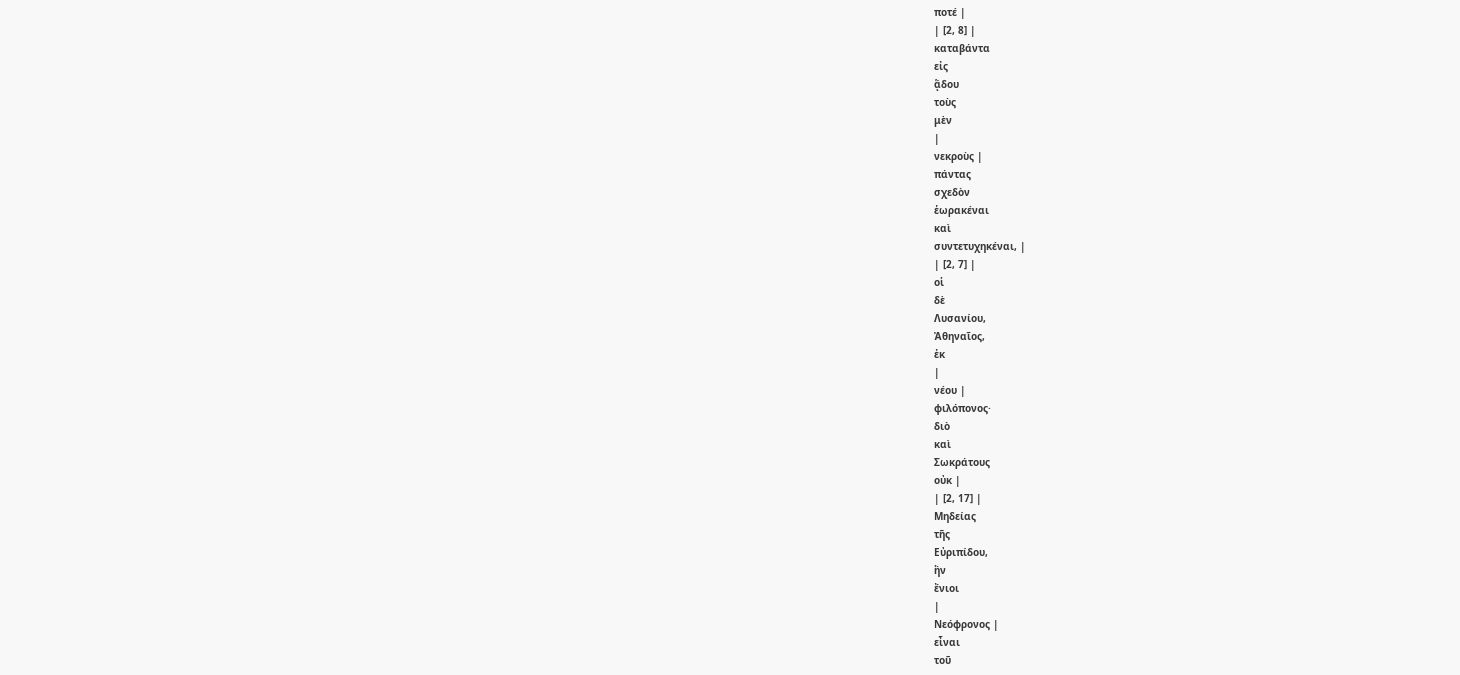ποτέ |
| [2, 8] |
καταβάντα
εἰς
ᾅδου
τοὺς
μὲν
|
νεκροὺς |
πάντας
σχεδὸν
ἑωρακέναι
καὶ
συντετυχηκέναι, |
| [2, 7] |
οἱ
δὲ
Λυσανίου,
Ἀθηναῖος,
ἐκ
|
νέου |
φιλόπονος·
διὸ
καὶ
Σωκράτους
οὐκ |
| [2, 17] |
Μηδείας
τῆς
Εὐριπίδου,
ἣν
ἔνιοι
|
Νεόφρονος |
εἶναι
τοῦ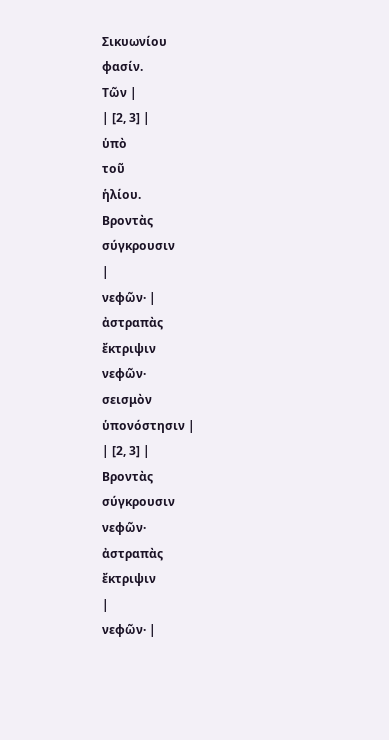Σικυωνίου
φασίν.
Τῶν |
| [2, 3] |
ὑπὸ
τοῦ
ἡλίου.
Βροντὰς
σύγκρουσιν
|
νεφῶν· |
ἀστραπὰς
ἔκτριψιν
νεφῶν·
σεισμὸν
ὑπονόστησιν |
| [2, 3] |
Βροντὰς
σύγκρουσιν
νεφῶν·
ἀστραπὰς
ἔκτριψιν
|
νεφῶν· |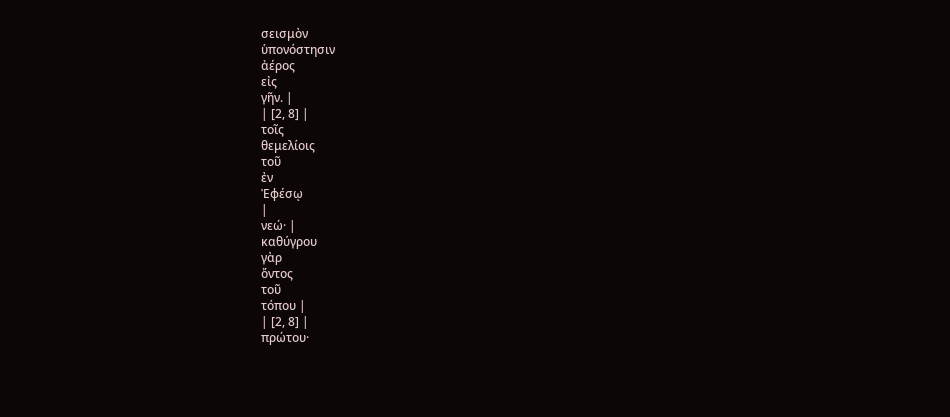σεισμὸν
ὑπονόστησιν
ἀέρος
εἰς
γῆν. |
| [2, 8] |
τοῖς
θεμελίοις
τοῦ
ἐν
Ἐφέσῳ
|
νεώ· |
καθύγρου
γὰρ
ὄντος
τοῦ
τόπου |
| [2, 8] |
πρώτου·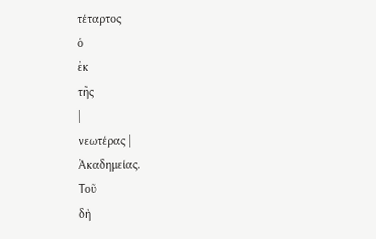τέταρτος
ὁ
ἐκ
τῆς
|
νεωτέρας |
Ἀκαδημείας.
Τοῦ
δὴ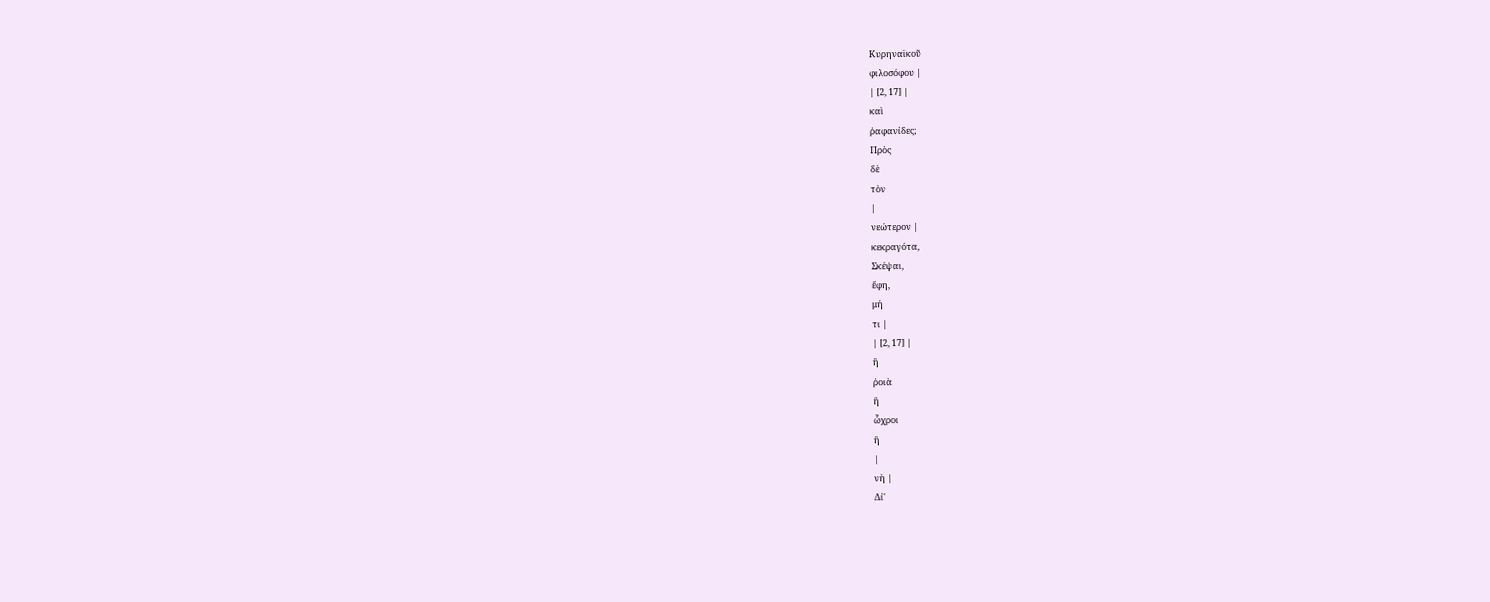Κυρηναϊκοῦ
φιλοσόφου |
| [2, 17] |
καὶ
ῥαφανίδες;
Πρὸς
δὲ
τὸν
|
νεώτερον |
κεκραγότα,
Σκέψαι,
ἔφη,
μή
τι |
| [2, 17] |
ἢ
ῥοιὰ
ἢ
ὦχροι
ἢ
|
νὴ |
Δί'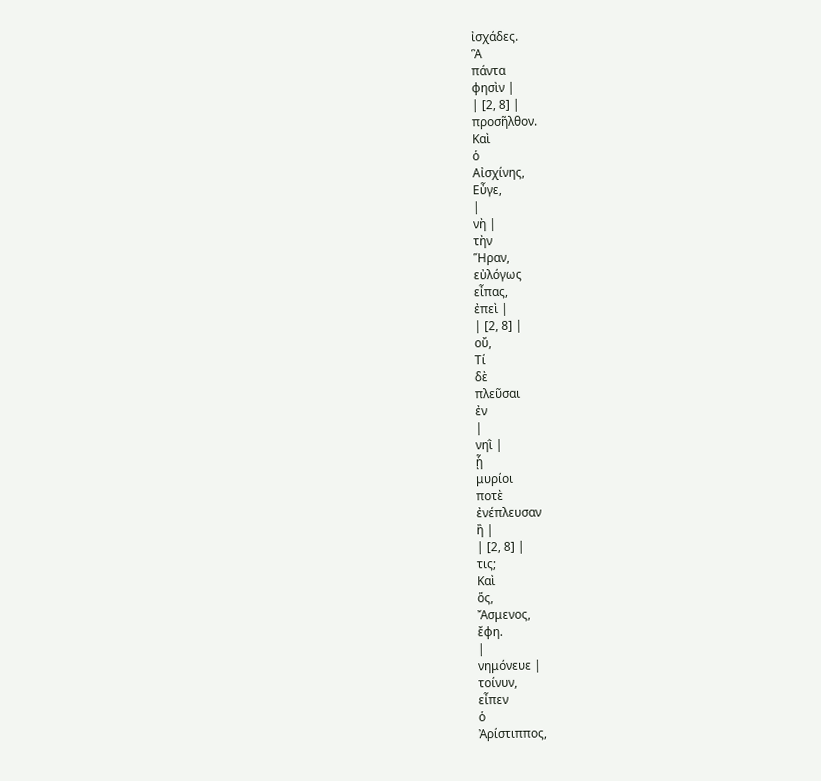ἰσχάδες.
Ἃ
πάντα
φησὶν |
| [2, 8] |
προσῆλθον.
Καὶ
ὁ
Αἰσχίνης,
Εὖγε,
|
νὴ |
τὴν
Ἥραν,
εὐλόγως
εἶπας,
ἐπεὶ |
| [2, 8] |
οὔ,
Τί
δὲ
πλεῦσαι
ἐν
|
νηῒ |
ᾗ
μυρίοι
ποτὲ
ἐνέπλευσαν
ἢ |
| [2, 8] |
τις;
Καὶ
ὅς,
Ἄσμενος,
ἔφη.
|
νημόνευε |
τοίνυν,
εἶπεν
ὁ
Ἀρίστιππος,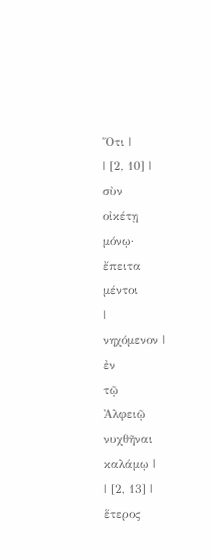Ὅτι |
| [2, 10] |
σὺν
οἰκέτῃ
μόνῳ·
ἔπειτα
μέντοι
|
νηχόμενον |
ἐν
τῷ
Ἀλφειῷ
νυχθῆναι
καλάμῳ |
| [2, 13] |
ἕτερος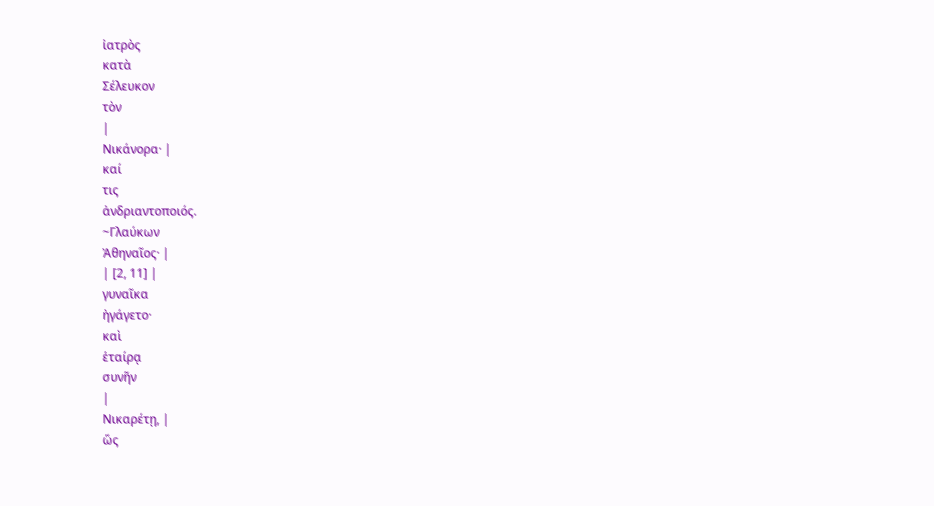ἰατρὸς
κατὰ
Σέλευκον
τὸν
|
Νικάνορα· |
καί
τις
ἀνδριαντοποιός.
~Γλαύκων
Ἀθηναῖος· |
| [2, 11] |
γυναῖκα
ἠγάγετο·
καὶ
ἑταίρᾳ
συνῆν
|
Νικαρέτῃ, |
ὥς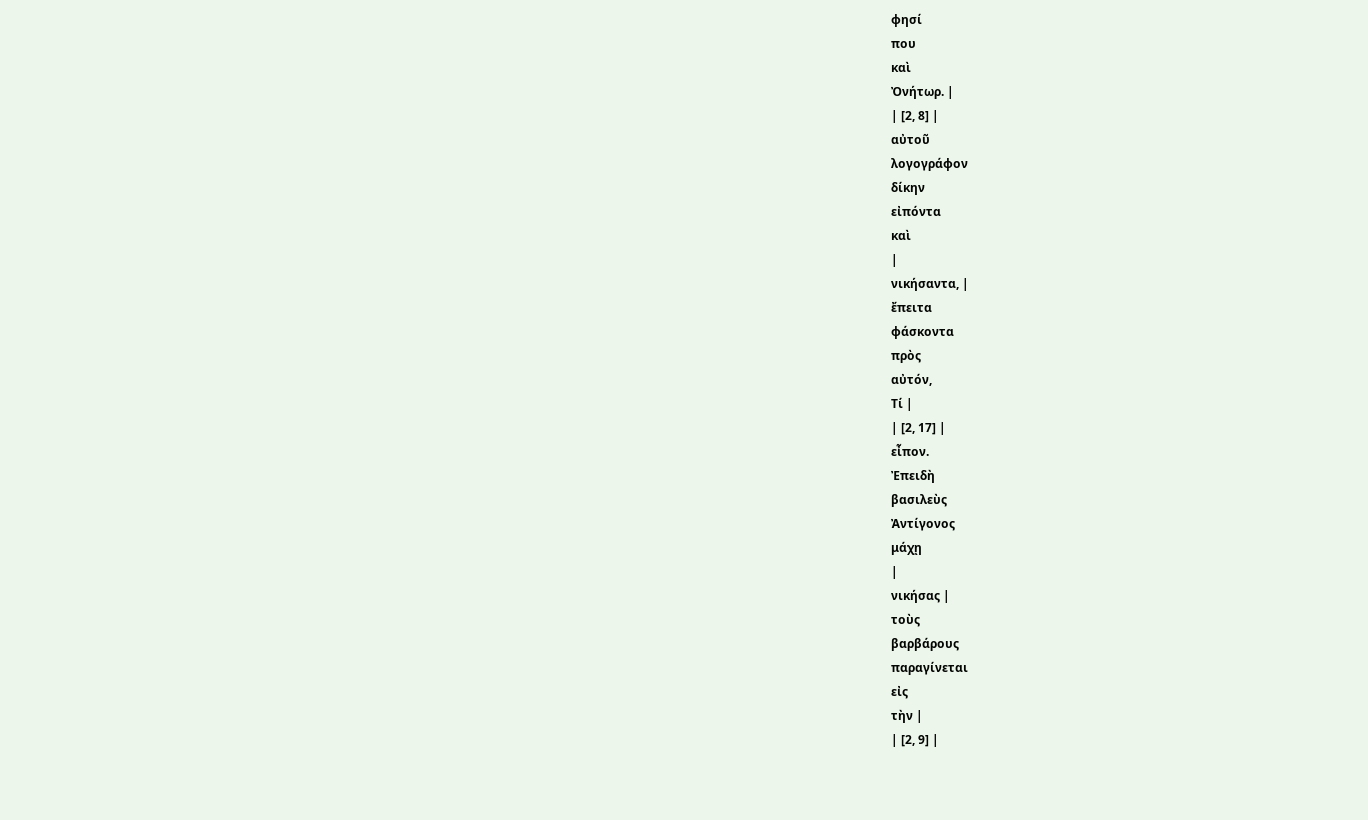φησί
που
καὶ
Ὀνήτωρ. |
| [2, 8] |
αὐτοῦ
λογογράφον
δίκην
εἰπόντα
καὶ
|
νικήσαντα, |
ἔπειτα
φάσκοντα
πρὸς
αὐτόν,
Τί |
| [2, 17] |
εἶπον.
Ἐπειδὴ
βασιλεὺς
Ἀντίγονος
μάχῃ
|
νικήσας |
τοὺς
βαρβάρους
παραγίνεται
εἰς
τὴν |
| [2, 9] |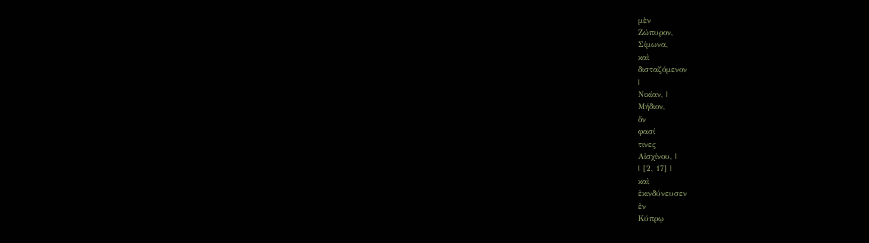μὲν
Ζώπυρον,
Σίμωνα,
καὶ
δισταζόμενον
|
Νικίαν, |
Μήδιον,
ὅν
φασί
τινες
Αἰσχίνου, |
| [2, 17] |
καὶ
ἐκινδύνευσεν
ἐν
Κύπρῳ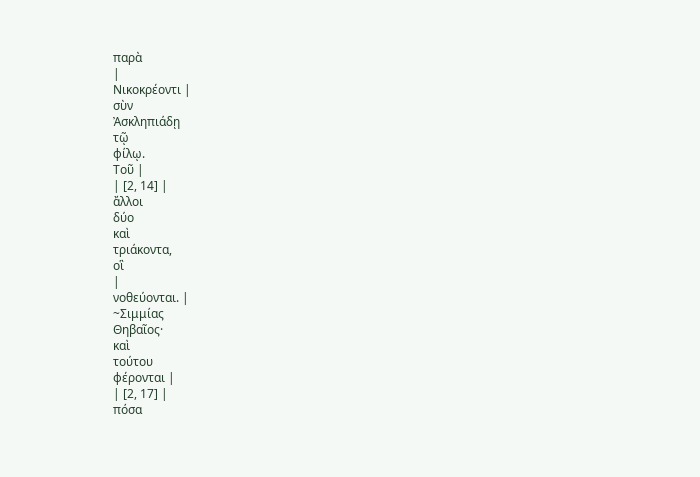παρὰ
|
Νικοκρέοντι |
σὺν
Ἀσκληπιάδῃ
τῷ
φίλῳ.
Τοῦ |
| [2, 14] |
ἄλλοι
δύο
καὶ
τριάκοντα,
οἳ
|
νοθεύονται. |
~Σιμμίας
Θηβαῖος·
καὶ
τούτου
φέρονται |
| [2, 17] |
πόσα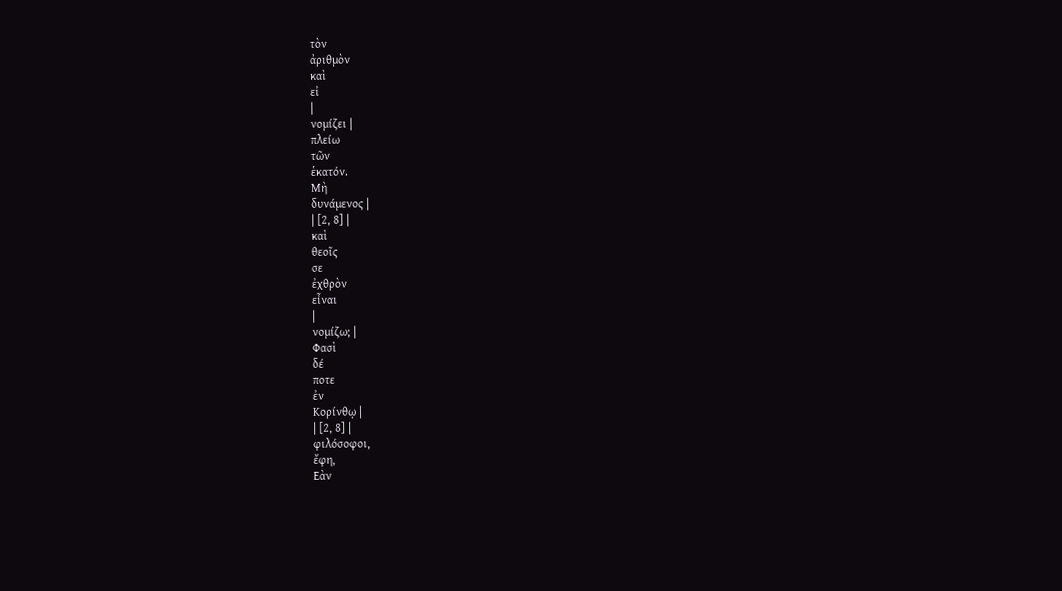τὸν
ἀριθμὸν
καὶ
εἰ
|
νομίζει |
πλείω
τῶν
ἑκατόν.
Μὴ
δυνάμενος |
| [2, 8] |
καὶ
θεοῖς
σε
ἐχθρὸν
εἶναι
|
νομίζω; |
Φασὶ
δέ
ποτε
ἐν
Κορίνθῳ |
| [2, 8] |
φιλόσοφοι,
ἔφη,
Εὰν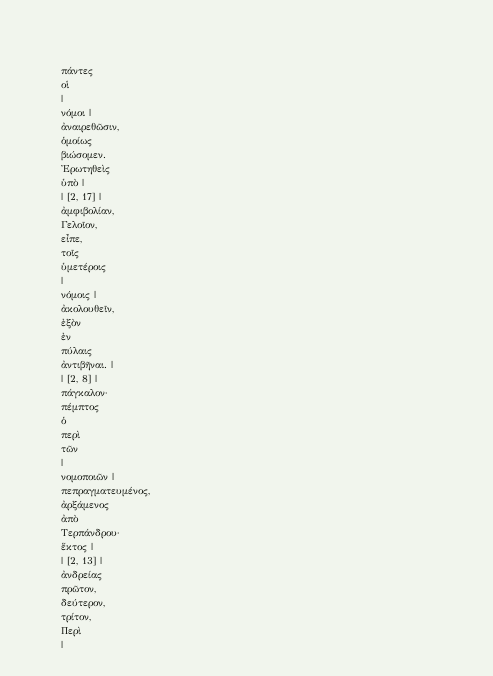πάντες
οἱ
|
νόμοι |
ἀναιρεθῶσιν,
ὁμοίως
βιώσομεν.
Ἐρωτηθεὶς
ὑπὸ |
| [2, 17] |
ἀμφιβολίαν,
Γελοῖον,
εἶπε,
τοῖς
ὑμετέροις
|
νόμοις |
ἀκολουθεῖν,
ἐξὸν
ἐν
πύλαις
ἀντιβῆναι. |
| [2, 8] |
πάγκαλον·
πέμπτος
ὁ
περὶ
τῶν
|
νομοποιῶν |
πεπραγματευμένος,
ἀρξάμενος
ἀπὸ
Τερπάνδρου·
ἕκτος |
| [2, 13] |
ἀνδρείας
πρῶτον,
δεύτερον,
τρίτον,
Περὶ
|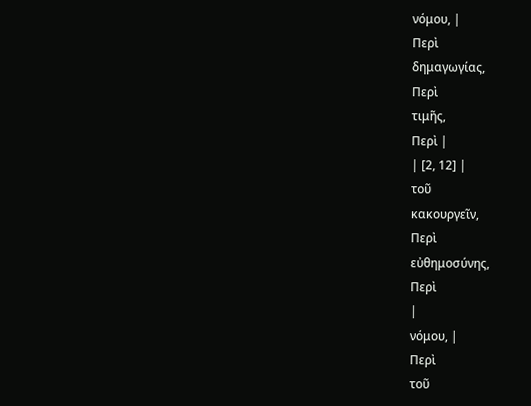νόμου, |
Περὶ
δημαγωγίας,
Περὶ
τιμῆς,
Περὶ |
| [2, 12] |
τοῦ
κακουργεῖν,
Περὶ
εὐθημοσύνης,
Περὶ
|
νόμου, |
Περὶ
τοῦ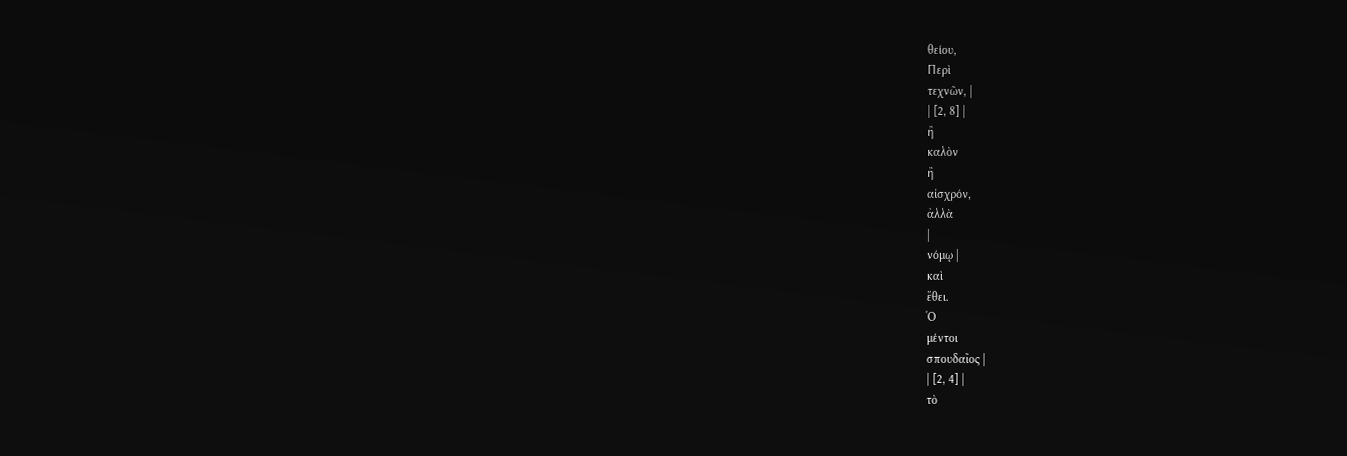θείου,
Περὶ
τεχνῶν, |
| [2, 8] |
ἢ
καλὸν
ἢ
αἰσχρόν,
ἀλλὰ
|
νόμῳ |
καὶ
ἔθει.
Ὁ
μέντοι
σπουδαῖος |
| [2, 4] |
τὸ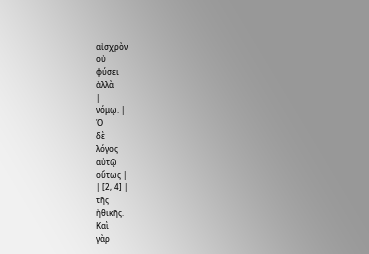αἰσχρὸν
οὐ
φύσει
ἀλλὰ
|
νόμῳ. |
Ὁ
δὲ
λόγος
αὐτῷ
οὕτως |
| [2, 4] |
τῆς
ἠθικῆς.
Καὶ
γὰρ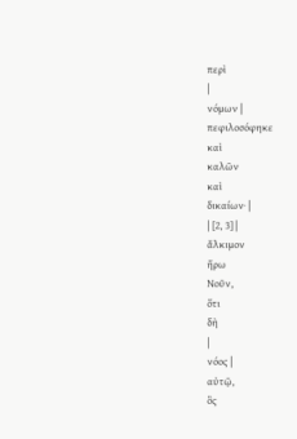περὶ
|
νόμων |
πεφιλοσόφηκε
καὶ
καλῶν
καὶ
δικαίων· |
| [2, 3] |
ἄλκιμον
ἥρω
Νοῦν,
ὅτι
δὴ
|
νόος |
αὐτῷ,
ὃς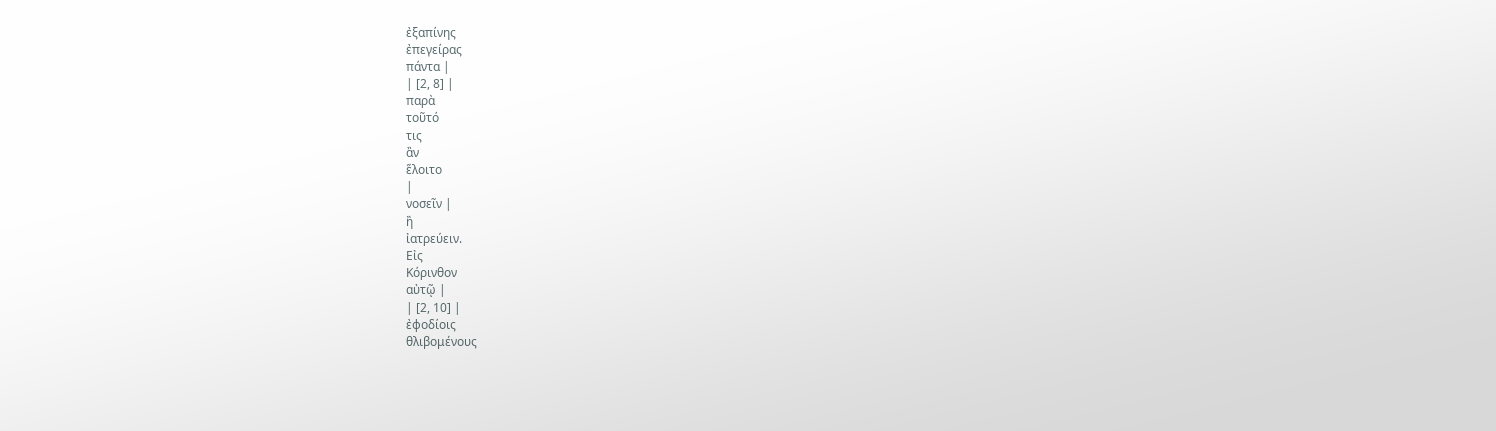ἐξαπίνης
ἐπεγείρας
πάντα |
| [2, 8] |
παρὰ
τοῦτό
τις
ἂν
ἕλοιτο
|
νοσεῖν |
ἢ
ἰατρεύειν.
Εἰς
Κόρινθον
αὐτῷ |
| [2, 10] |
ἐφοδίοις
θλιβομένους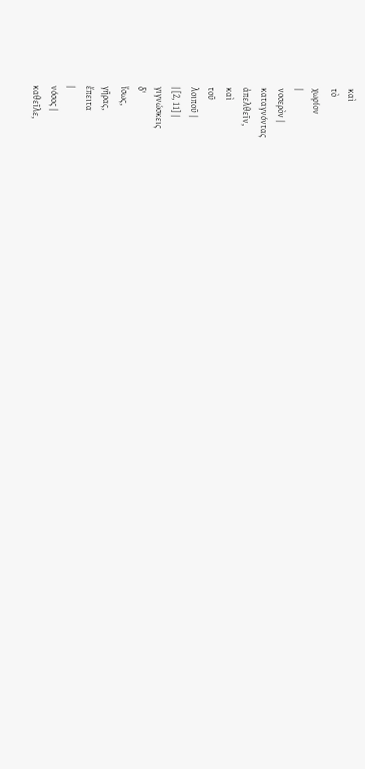καὶ
τὸ
χωρίον
|
νοσερὸν |
καταγνόντας
ἀπελθεῖν,
καὶ
τοῦ
λοιποῦ |
| [2, 11] |
γιγνώσκεις
δ'
ἴσως,
γῆρας,
ἔπειτα
|
νόσος |
καθεῖλε,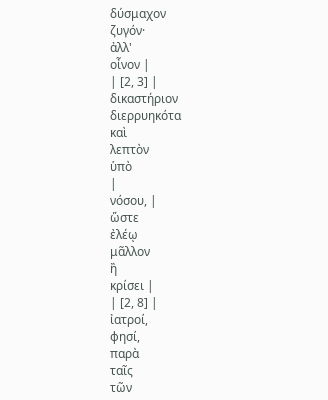δύσμαχον
ζυγόν·
ἀλλ'
οἶνον |
| [2, 3] |
δικαστήριον
διερρυηκότα
καὶ
λεπτὸν
ὑπὸ
|
νόσου, |
ὥστε
ἐλέῳ
μᾶλλον
ἢ
κρίσει |
| [2, 8] |
ἰατροί,
φησί,
παρὰ
ταῖς
τῶν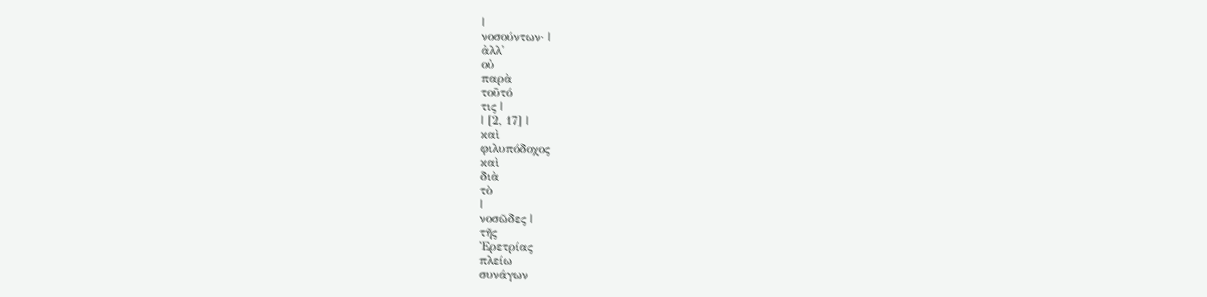|
νοσούντων· |
ἀλλ'
οὐ
παρὰ
τοῦτό
τις |
| [2, 17] |
καὶ
φιλυπόδοχος
καὶ
διὰ
τὸ
|
νοσῶδες |
τῆς
Ἐρετρίας
πλείω
συνάγων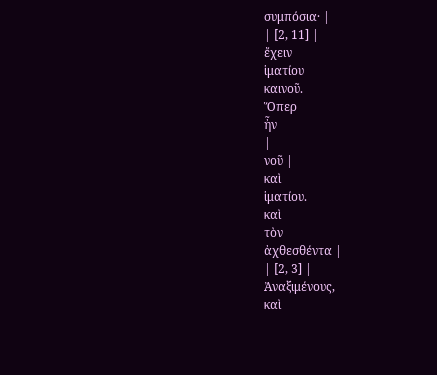συμπόσια· |
| [2, 11] |
ἔχειν
ἱματίου
καινοῦ.
Ὅπερ
ἦν
|
νοῦ |
καὶ
ἱματίου.
καὶ
τὸν
ἀχθεσθέντα |
| [2, 3] |
Ἀναξιμένους,
καὶ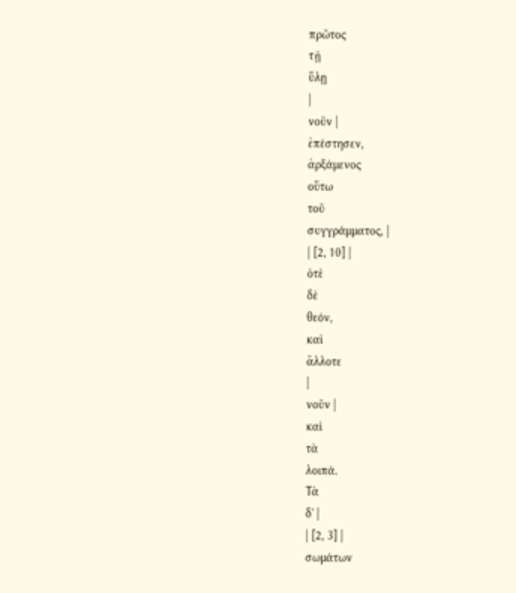πρῶτος
τῇ
ὕλῃ
|
νοῦν |
ἐπέστησεν,
ἀρξάμενος
οὕτω
τοῦ
συγγράμματος, |
| [2, 10] |
ὁτὲ
δὲ
θεόν,
καὶ
ἄλλοτε
|
νοῦν |
καὶ
τὰ
λοιπά.
Τὰ
δ' |
| [2, 3] |
σωμάτων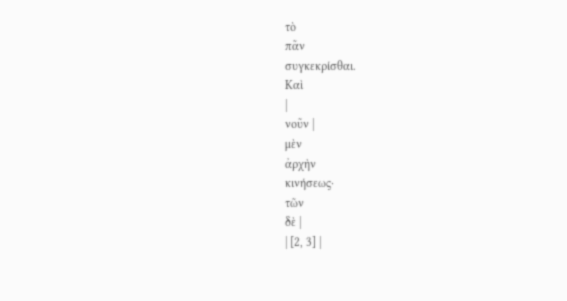τὸ
πᾶν
συγκεκρίσθαι.
Καὶ
|
νοῦν |
μὲν
ἀρχὴν
κινήσεως·
τῶν
δὲ |
| [2, 3] |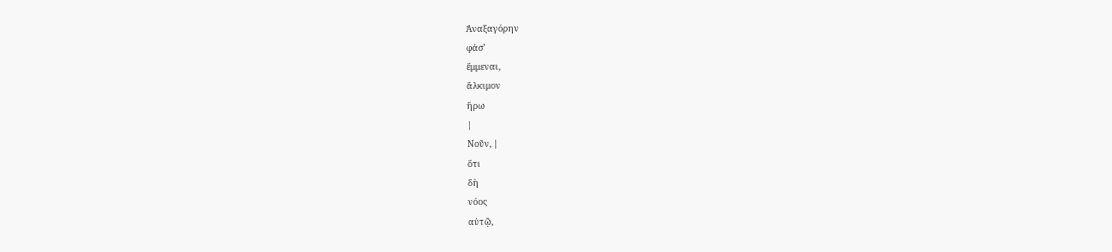Ἀναξαγόρην
φάσ’
ἔμμεναι,
ἄλκιμον
ἥρω
|
Νοῦν, |
ὅτι
δὴ
νόος
αὐτῷ,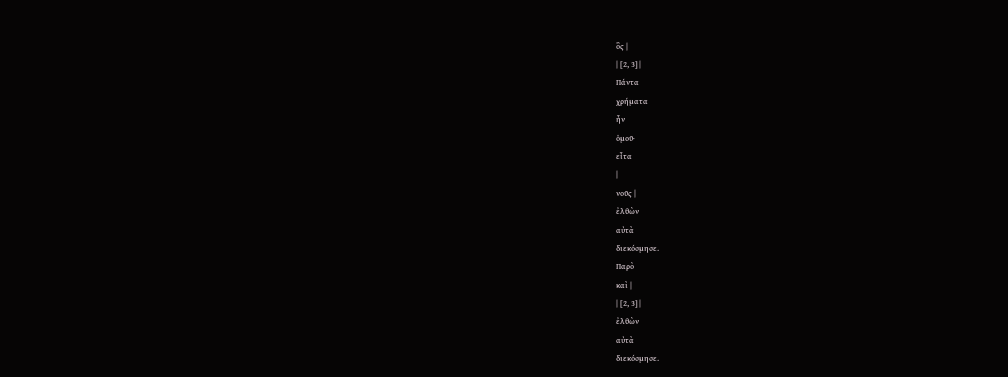ὃς |
| [2, 3] |
Πάντα
χρήματα
ἦν
ὁμοῦ·
εἶτα
|
νοῦς |
ἐλθὼν
αὐτὰ
διεκόσμησε.
Παρὸ
καὶ |
| [2, 3] |
ἐλθὼν
αὐτὰ
διεκόσμησε.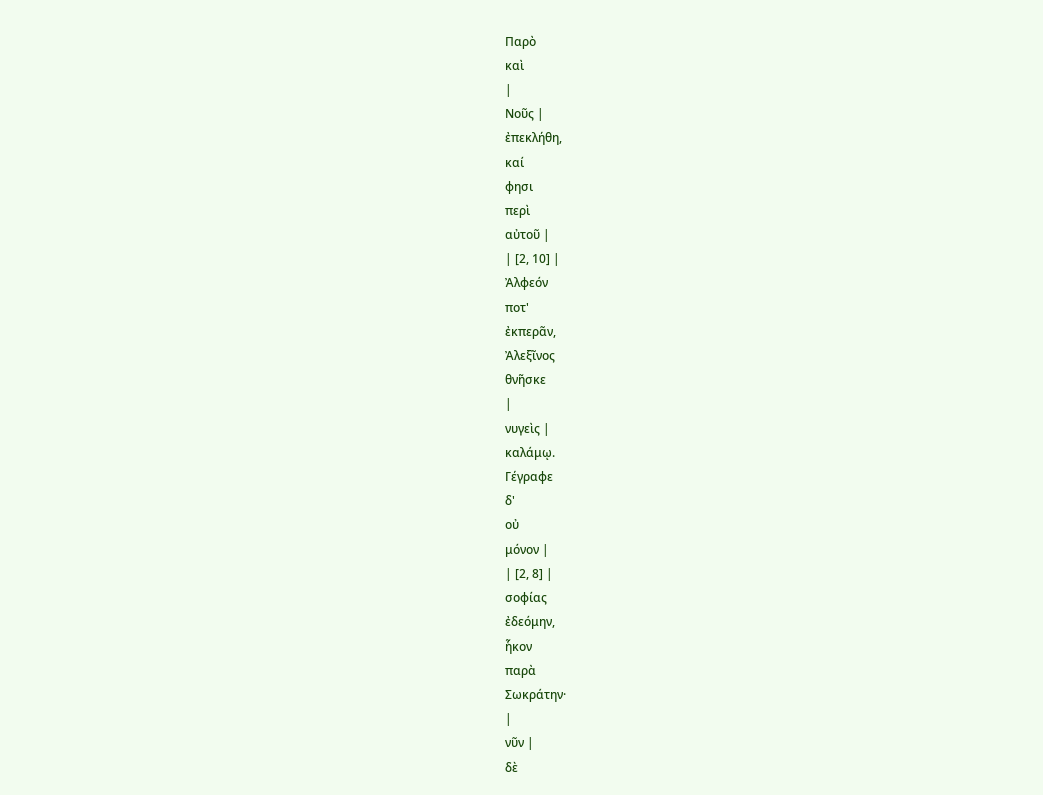Παρὸ
καὶ
|
Νοῦς |
ἐπεκλήθη,
καί
φησι
περὶ
αὐτοῦ |
| [2, 10] |
Ἀλφεόν
ποτ'
ἐκπερᾶν,
Ἀλεξῖνος
θνῆσκε
|
νυγεὶς |
καλάμῳ.
Γέγραφε
δ'
οὐ
μόνον |
| [2, 8] |
σοφίας
ἐδεόμην,
ἧκον
παρὰ
Σωκράτην·
|
νῦν |
δὲ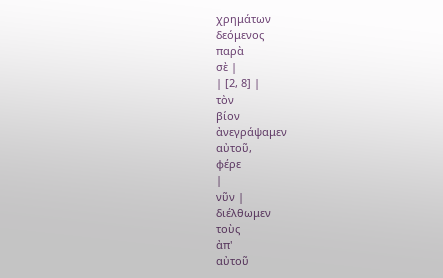χρημάτων
δεόμενος
παρὰ
σὲ |
| [2, 8] |
τὸν
βίον
ἀνεγράψαμεν
αὐτοῦ,
φέρε
|
νῦν |
διέλθωμεν
τοὺς
ἀπ'
αὐτοῦ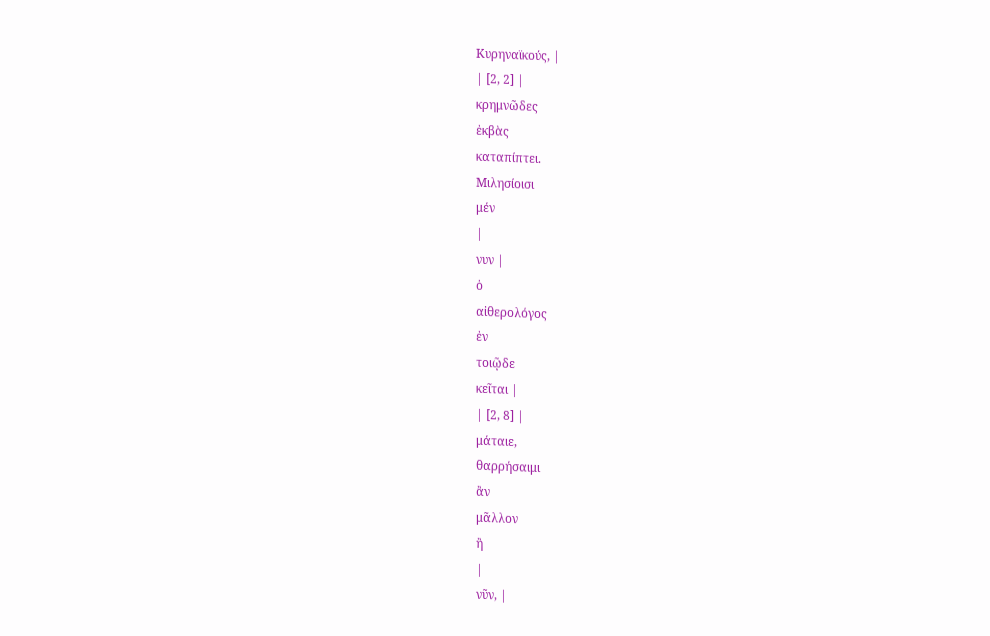Κυρηναϊκούς, |
| [2, 2] |
κρημνῶδες
ἐκβὰς
καταπίπτει.
Μιλησίοισι
μέν
|
νυν |
ὁ
αἰθερολόγος
ἐν
τοιῷδε
κεῖται |
| [2, 8] |
μάταιε,
θαρρήσαιμι
ἂν
μᾶλλον
ἢ
|
νῦν, |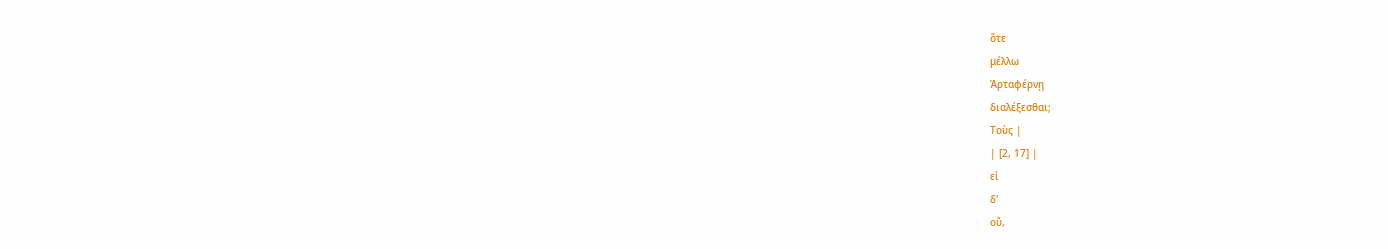ὅτε
μέλλω
Ἀρταφέρνῃ
διαλέξεσθαι;
Τοὺς |
| [2, 17] |
εἰ
δ'
οὔ,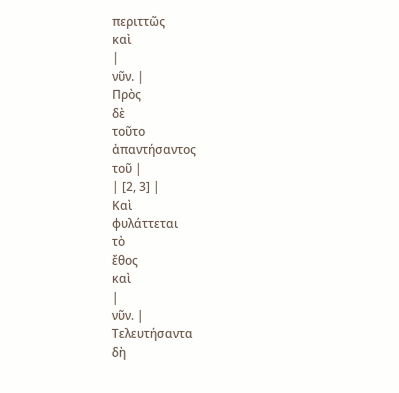περιττῶς
καὶ
|
νῦν. |
Πρὸς
δὲ
τοῦτο
ἀπαντήσαντος
τοῦ |
| [2, 3] |
Καὶ
φυλάττεται
τὸ
ἔθος
καὶ
|
νῦν. |
Τελευτήσαντα
δὴ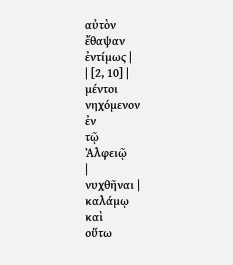αὐτὸν
ἔθαψαν
ἐντίμως |
| [2, 10] |
μέντοι
νηχόμενον
ἐν
τῷ
Ἀλφειῷ
|
νυχθῆναι |
καλάμῳ
καὶ
οὕτω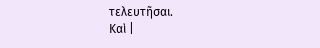τελευτῆσαι.
Καὶ |